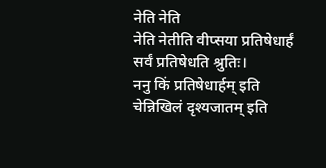नेति नेति
नेति नेतीति वीप्सया प्रतिषेधार्हं सर्वं प्रतिषेधति श्रुतिः।
ननु किं प्रतिषेधार्हम् इति चेन्निखिलं दृश्यजातम् इति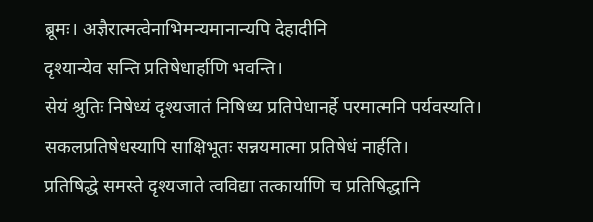ब्रूमः। अज्ञैरात्मत्वेनाभिमन्यमानान्यपि देहादीनि
दृश्यान्येव सन्ति प्रतिषेधार्हाणि भवन्ति।
सेयं श्रुतिः निषेध्यं दृश्यजातं निषिध्य प्रतिपेधानर्हे परमात्मनि पर्यवस्यति।
सकलप्रतिषेधस्यापि साक्षिभूतः सन्नयमात्मा प्रतिषेधं नार्हति।
प्रतिषिद्धे समस्ते दृश्यजाते त्वविद्या तत्कार्याणि च प्रतिषिद्धानि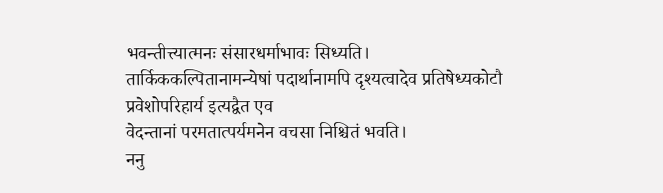भवन्तीत्त्यात्मनः संसारधर्माभावः सिध्यति।
तार्किककल्पितानामन्येषां पदार्थानामपि दृश्यत्वादेव प्रतिषेध्यकोटौ प्रवेशोपरिहार्य इत्यद्वैत एव
वेदन्तानां परमतात्पर्यमनेन वचसा निश्चितं भवति।
ननु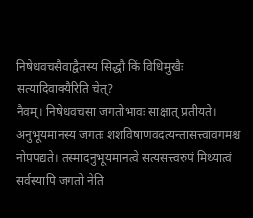निषेधवचसैवाद्वैतस्य सिद्धौ किं विधिमुखैः सत्यादिवाक्यैरिति चेत्?
नैवम्। निषेधवचसा जगतोभावः साक्षात् प्रतीयते। अनुभूयमानस्य जगतः शशविषाणवदत्यन्तासत्त्वावगमश्च नोपपद्यते। तस्मादनुभूयमानत्वे सत्यसत्त्वरुपं मिथ्यात्वं सर्वस्यापि जगतो नेति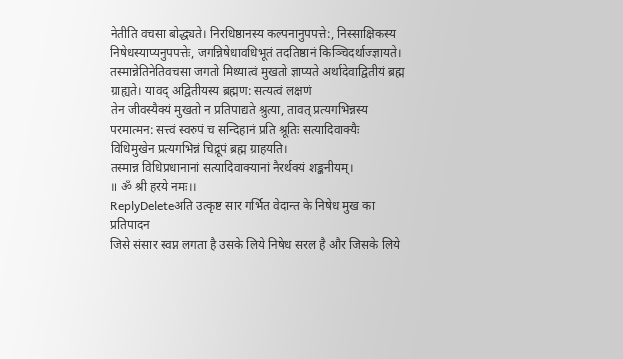नेतीति वचसा बोद्ध्यते। निरधिष्ठानस्य कल्पनानुपपत्ते:, निस्साक्षिकस्य
निषेधस्याप्यनुपपत्तेः, जगन्निषेधावधिभूतं तदतिष्ठानं किञ्चिदर्थाज्ज्ञायते।
तस्मान्नेतिनेतिवचसा जगतो मिथ्यात्वं मुखतो ज्ञाप्यते अर्थादेवाद्वितीयं ब्रह्म ग्राह्यते। यावद् अद्वितीयस्य ब्रह्मण: सत्यत्वं लक्षणं
तेन जीवस्यैक्यं मुखतो न प्रतिपाद्यते श्रुत्या, तावत् प्रत्यगभिन्नस्य परमात्मन: सत्त्वं स्वरुपं च सन्दिहानं प्रति श्रूतिः सत्यादिवाक्यैः
विधिमुखेन प्रत्यगभिन्नं चिद्रूपं ब्रह्म ग्राहयति।
तस्मान्न विधिप्रधानानां सत्यादिवाक्यानां नैरर्थक्यं शङ्कनीयम्।
॥ ॐ श्री हरये नमः।।
ReplyDeleteअति उत्कृष्ट सार गर्भित वेदान्त के निषेध मुख का प्रतिपादन
जिसे संसार स्वप्न लगता है उसके लिये निषेध सरल है और जिसके लिये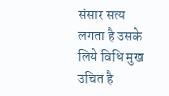संसार सत्य लगता है उसके लिये विधि मुख उचित है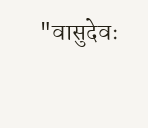"वासुदेवः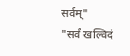सर्वम्"
"सर्वं खल्विदं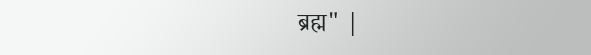ब्रह्म" |